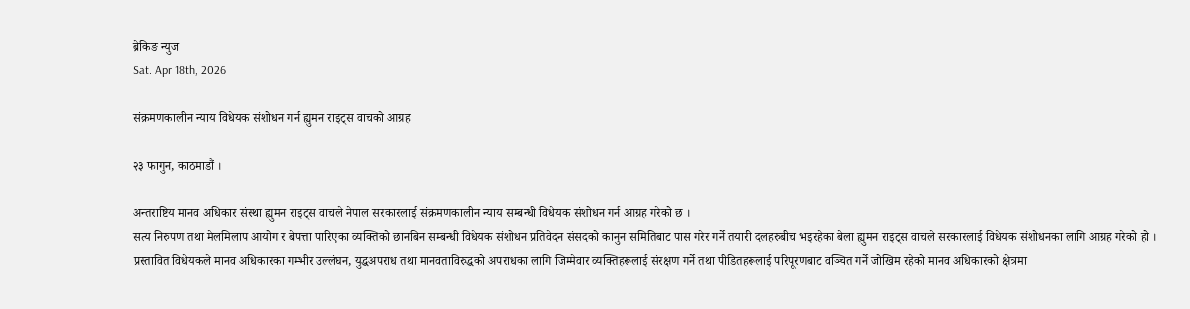ब्रेकिङ न्युज
Sat. Apr 18th, 2026

संक्रमणकालीन न्याय विधेयक संशोधन गर्न ह्युमन राइट्स वाचको आग्रह

२३ फागुन, काठमाडौं ।

अन्तराष्टिय मानव अधिकार संस्था ह्युमन राइट्स वाचले नेपाल सरकारलाई संक्रमणकालीन न्याय सम्बन्धी विधेयक संशोधन गर्न आग्रह गरेको छ ।
सत्य निरुपण तथा मेलमिलाप आयोग र बेपत्ता पारिएका व्यक्तिको छानबिन सम्बन्धी विधेयक संशोधन प्रतिवेदन संसदको कानुन समितिबाट पास गरेर गर्ने तयारी दलहरुबीच भइरहेका बेला ह्युमन राइट्स वाचले सरकारलाई विधेयक संशोधनका लागि आग्रह गरेको हो ।
प्रस्तावित विधेयकले मानव अधिकारका गम्भीर उल्लंघन, युद्धअपराध तथा मानवताविरुद्धको अपराधका लागि जिम्मेवार व्यक्तिहरूलाई संरक्षण गर्ने तथा पीडितहरूलाई परिपूरणबाट वञ्चित गर्ने जोखिम रहेको मानव अधिकारको क्षेत्रमा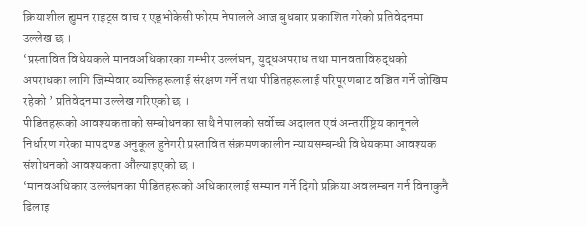क्रियाशील ह्युमन राइट्स वाच र एड्भोकेसी फोरम नेपालले आज बुधबार प्रकाशित गरेको प्रतिवेदनमा उल्लेख छ ।
‘प्रस्तावित विधेयकले मानवअधिकारका गम्भीर उल्लंघन, युद्धअपराध तथा मानवताविरुद्धको अपराधका लागि जिम्मेवार व्यक्तिहरूलाई संरक्षण गर्ने तथा पीडितहरूलाई परिपूरणबाट वञ्चित गर्ने जोखिम रहेको ’ प्रतिवेदनमा उल्लेख गरिएको छ ।
पीडितहरूको आवश्यकताको सम्बोधनका साथै नेपालको सर्वोच्च अदालत एवं अन्तर्राष्ट्रिय कानूनले निर्धारण गरेका मापदण्ड अनुकूल हुनेगरी प्रस्तावित संक्रमणकालीन न्यायसम्बन्धी विधेयकमा आवश्यक संशोधनको आवश्यकता औंल्याइएको छ ।
‘मानवअधिकार उल्लंघनका पीडितहरूको अधिकारलाई सम्मान गर्ने दिगो प्रक्रिया अवलम्बन गर्न विनाकुनै ढिलाइ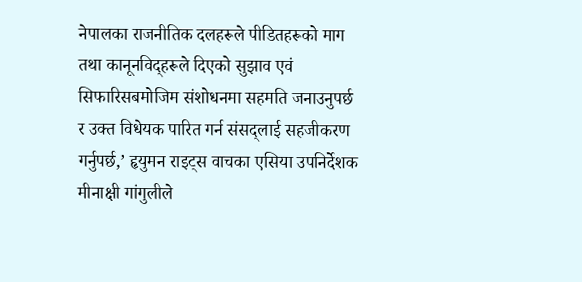नेपालका राजनीतिक दलहरूले पीडितहरूको माग तथा कानूनविद्हरूले दिएको सुझाव एवं सिफारिसबमोजिम संशोधनमा सहमति जनाउनुपर्छ र उक्त विधेयक पारित गर्न संसद्लाई सहजीकरण गर्नुपर्छ,’ हृयुमन राइट्स वाचका एसिया उपनिर्देशक मीनाक्षी गांगुलीले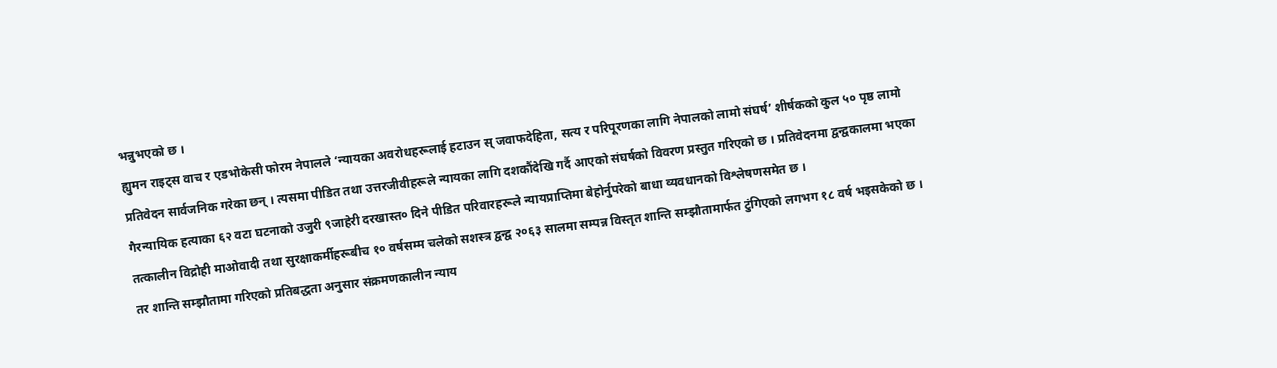भन्नुभएको छ ।
ह्युमन राइट्स वाच र एडभोकेसी फोरम नेपालले ‘न्यायका अवरोधहरूलाई हटाउन स् जवाफदेहिता, सत्य र परिपूरणका लागि नेपालको लामो संघर्ष’ शीर्षकको कुल ५० पृष्ठ लामो प्रतिवेदन सार्वजनिक गरेका छन् । त्यसमा पीडित तथा उत्तरजीवीहरूले न्यायका लागि दशकौंदेखि गर्दै आएको संघर्षको विवरण प्रस्तुत गरिएको छ । प्रतिवेदनमा द्वन्द्वकालमा भएका गैरन्यायिक हत्याका ६२ वटा घटनाको उजुरी ९जाहेरी दरखास्त० दिने पीडित परिवारहरूले न्यायप्राप्तिमा बेहोर्नुपरेको बाधा व्यवधानको विश्लेषणसमेत छ ।
तत्कालीन विद्रोही माओवादी तथा सुरक्षाकर्मीहरूबीच १० वर्षसम्म चलेको सशस्त्र द्वन्द्व २०६३ सालमा सम्पन्न विस्तृत शान्ति सम्झौतामार्फत टुंगिएको लगभग १८ वर्ष भइसकेको छ । तर शान्ति सम्झौतामा गरिएको प्रतिबद्धता अनुसार संक्रमणकालीन न्याय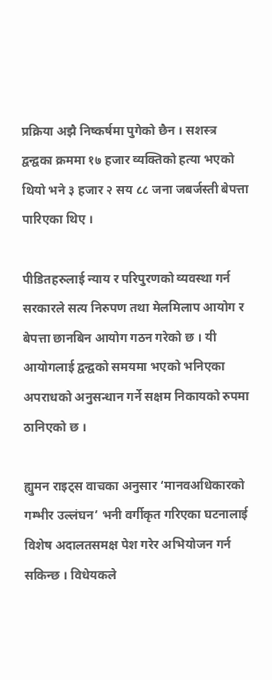प्रक्रिया अझै निष्कर्षमा पुगेको छैन । सशस्त्र द्वन्द्वका क्रममा १७ हजार व्यक्तिको हत्या भएको थियो भने ३ हजार २ सय ८८ जना जबर्जस्ती बेपत्ता पारिएका थिए ।

पीडितहरुलाई न्याय र परिपुरणको व्यवस्था गर्न सरकारले सत्य निरुपण तथा मेलमिलाप आयोग र बेपत्ता छानबिन आयोग गठन गरेको छ । यी आयोगलाई द्वन्द्वको समयमा भएको भनिएका अपराधको अनुसन्धान गर्ने सक्षम निकायको रुपमा ठानिएको छ ।

ह्युमन राइट्स वाचका अनुसार ‘मानवअधिकारको गम्भीर उल्लंघन’ भनी वर्गीकृत गरिएका घटनालाई विशेष अदालतसमक्ष पेश गरेर अभियोजन गर्न सकिन्छ । विधेयकले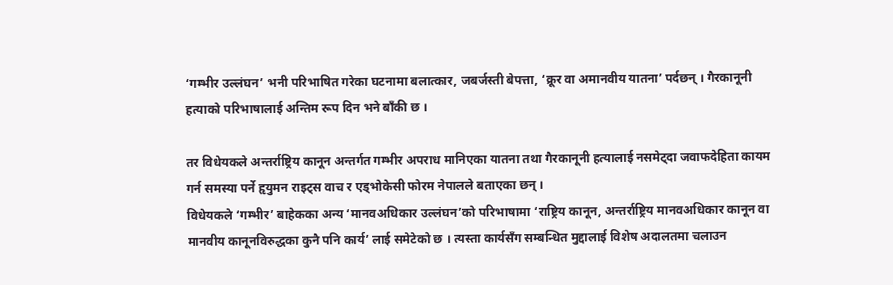‘गम्भीर उल्लंघन’ भनी परिभाषित गरेका घटनामा बलात्कार, जबर्जस्ती बेपत्ता, ‘क्रूर वा अमानवीय यातना’ पर्दछन् । गैरकानूनी हत्याको परिभाषालाई अन्तिम रूप दिन भने बाँकी छ ।

तर विधेयकले अन्तर्राष्ट्रिय कानून अन्तर्गत गम्भीर अपराध मानिएका यातना तथा गैरकानूनी हत्यालाई नसमेट्दा जवाफदेहिता कायम गर्न समस्या पर्ने हृयुमन राइट्स वाच र एड्भोकेसी फोरम नेपालले बताएका छन् ।
विधेयकले ‘गम्भीर’ बाहेकका अन्य ‘मानवअधिकार उल्लंघन’को परिभाषामा ‘राष्ट्रिय कानून, अन्तर्राष्ट्रिय मानवअधिकार कानून वा मानवीय कानूनविरुद्धका कुनै पनि कार्य’ लाई समेटेको छ । त्यस्ता कार्यसँग सम्बन्धित मुद्दालाई विशेष अदालतमा चलाउन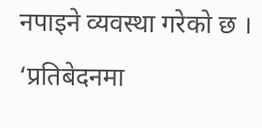नपाइने व्यवस्था गरेको छ । ‘प्रतिबेदनमा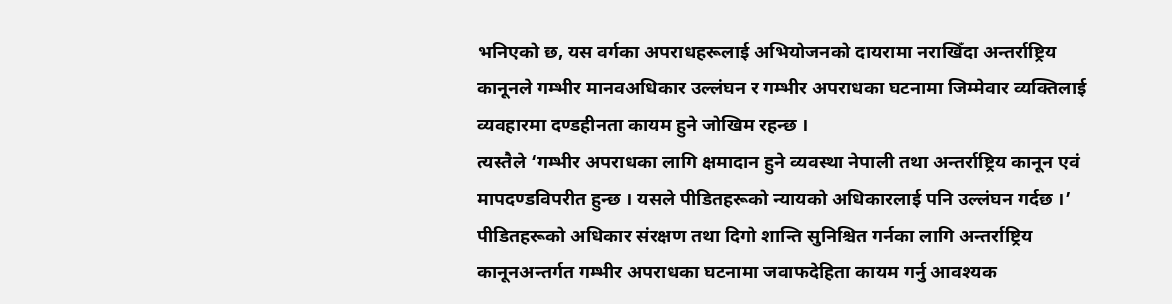भनिएको छ, यस वर्गका अपराधहरूलाई अभियोजनको दायरामा नराखिँदा अन्तर्राष्ट्रिय कानूनले गम्भीर मानवअधिकार उल्लंघन र गम्भीर अपराधका घटनामा जिम्मेवार व्यक्तिलाई व्यवहारमा दण्डहीनता कायम हुने जोखिम रहन्छ ।
त्यस्तैले ‘गम्भीर अपराधका लागि क्षमादान हुने व्यवस्था नेपाली तथा अन्तर्राष्ट्रिय कानून एवं मापदण्डविपरीत हुन्छ । यसले पीडितहरूको न्यायको अधिकारलाई पनि उल्लंघन गर्दछ ।’
पीडितहरूको अधिकार संरक्षण तथा दिगो शान्ति सुनिश्चित गर्नका लागि अन्तर्राष्ट्रिय कानूनअन्तर्गत गम्भीर अपराधका घटनामा जवाफदेहिता कायम गर्नु आवश्यक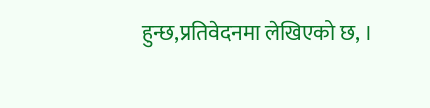हुन्छ,प्रतिवेदनमा लेखिएको छ, ।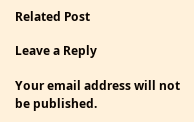Related Post

Leave a Reply

Your email address will not be published.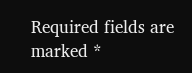Required fields are marked *